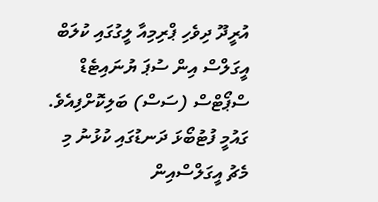އުރީދޫ ދިވެހި ޕްރިމިއާ ލީގުގައި ކުލަބް އީގަލްސް އިން ސުޕަ ޔުނައިޓެޑް ސްޕޯޓްސް (ސަސް) ބަލިކޮށްފިއެވެ.
ގައުމީ ފުޓުބޯޅަ ދަނޑުގައި ކުޅުނު މި މެޗު އީގަލްސްއިން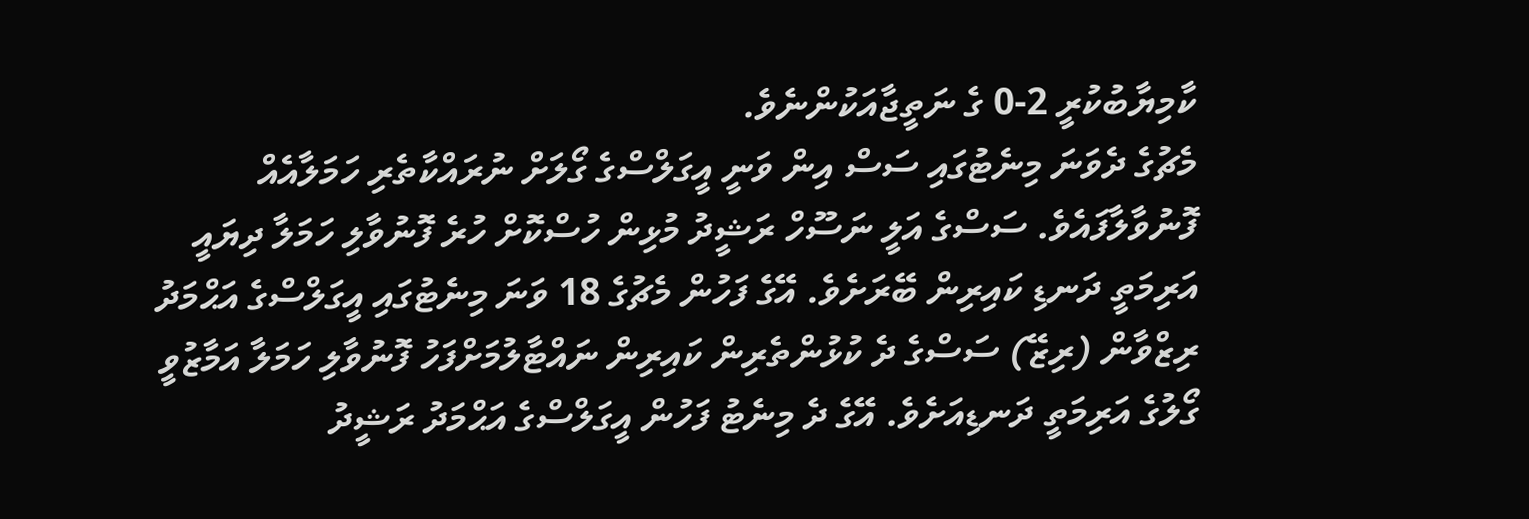ކާމިޔާބުކުރީ 2-0 ގެ ނަތީޖާއަކުންނެވެ.
މެޗުގެ ދެވަނަ މިނެޓުގައި ސަސް އިން ވަނީ އީގަލްސްގެ ގޯލަށް ނުރައްކާތެރި ހަމަލާއެއް ފޮނުވާލާފައެވެ. ސަސްގެ އަލީ ނަސޫހް ރަޝީދު މުޅިން ހުސްކޮށް ހުރެ ފޮނުވާލި ހަމަލާ ދިޔައީ އަރިމަތީ ދަނޑި ކައިރިން ބޭރަށެވެ. އޭގެ ފަހުން މެޗުގެ 18 ވަނަ މިނެޓުގައި އީގަލްސްގެ އަޙްމަދު ރިޒްވާން (ރިޒޭ) ސަސްގެ ދެ ކުޅުންތެރިން ކައިރިން ނައްޓާލުމަށްފަހު ފޮނުވާލި ހަމަލާ އަމާޒުވީ ގޯލުގެ އަރިމަތީ ދަނޑިއަށެވެ. އޭގެ ދެ މިނެޓު ފަހުން އީގަލްސްގެ އަޙްމަދު ރަޝީދު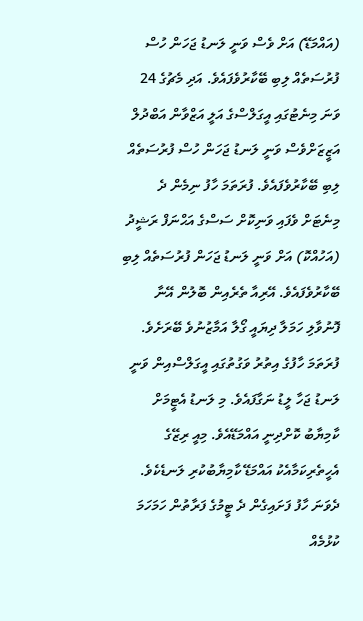(އައްމަޑޭ) އަށް ވެސް ވަނީ ލަނޑު ޖަހަން ހުސް ފުރުސަތެއް ލިބި ބޭކާރުވެފައެވެ. އަދި މެޗުގެ 24 ވަނަ މިނެޓުގައި އީގަލްސްގެ އަލީ އަޒްވާން އަބްދުލް އަޒީޒަށްވެސް ވަނީ ލަނޑު ޖަހަން ހުސް ފުރުސަތެއް ލިބި ބޭކާރުވެފައެވެ. ފުރަތަމަ ހާފު ނިމެން ދެ މިނެޓަށް ވެފައި ވަނިކޮށް ސަސްގެ އަޙްނަފް ރަޝީދު (އަހުއްކޮ) އަށް ވަނީ ލަނޑު ޖަހަން ފުރުސަތެއް ލިބި ބޭކާރުވެފައެވެ. އޭރިއާ ތެރެއިން ބޮލުން އޭނާ ފޮނުވާލި ހަމަލާ ދިޔައީ ގޯލާ އަމާޒުނުވެ ބޭރަށެވެ.
ފުރަތަމަ ހާފުގެ އިތުރު ވަގުތުގައި އީގަލްސްއިން ވަނީ ލަނޑު ޖަހާ ލީޑު ނަގާފައެވެ. މި ލަނޑު އެޓީމަށް ކާމިޔާބު ކޮށްދިނީ އައްމަޑޭއެވެ. މިއީ ރިޒޭގެ އެހީތެރިކަމާއެކު އައްމަޑޭ ކާމިޔާބުކުރި ލަނޑެކެވެ.
ދެވަނަ ހާފު ފަށައިގެން ދެ ޓީމުގެ ފަރާތުން ހަމަހަމަ ކުޅުމެއް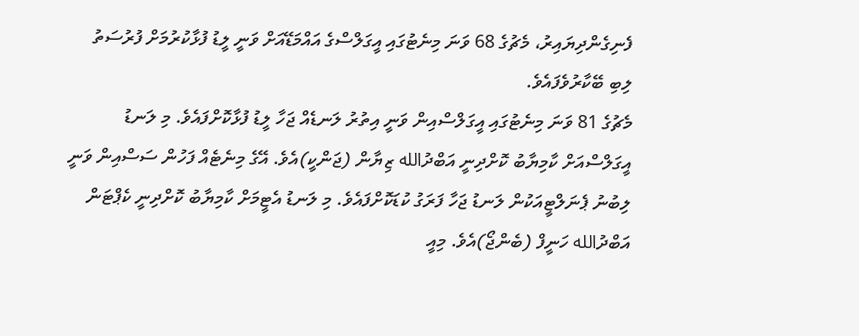ފެނިގެންދިޔައިރު، މެޗުގެ 68 ވަނަ މިނެޓުގައި އީގަލްސްގެ އައްމަޑޭއަށް ވަނީ ލީޑު ފުޅާކުރުމަށް ފުރުސަތު ލިބި ބޭކާރުވެފައެވެ.
މެޗުގެ 81 ވަނަ މިނެޓުގައި އީގަލްސްއިން ވަނީ އިތުރު ލަނޑެއް ޖަހާ ލީޑު ފުޅާކޮށްފައެވެ. މި ލަނޑު އީގަލްސްއަށް ކާމިޔާބު ކޮށްދިނީ އަބްދުالله ޒިޔާން (ޖަންކީ)އެވެ. އޭގެ މިނެޓެއް ފަހުން ސަސްއިން ވަނީ ލިބުނު ޕެނަލްޓީއަކުން ލަނޑު ޖަހާ ފަރަގު ކުޑަކޮށްފައެވެ. މި ލަނޑު އެޓީމަށް ކާމިޔާބު ކޮށްދިނީ ކެޕްޓަން އަބްދުالله ހަނީފް (ބެންޖޯ)އެވެ. މިއީ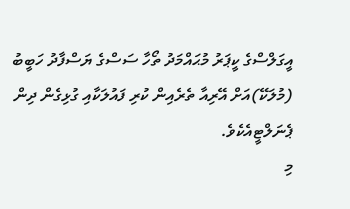އީގަލްސްގެ ކީޕަރު މުޙައްމަދު ތޯހާ ސަސްގެ ޔަސްފާދު ހަބީބު (މުލަކޭ)އަށް އޭރިއާ ތެރެއިން ކުރި ފައުލަކާއި ގުޅިގެން ދިން ޕެނަލްޓީއެކެވެ.
މި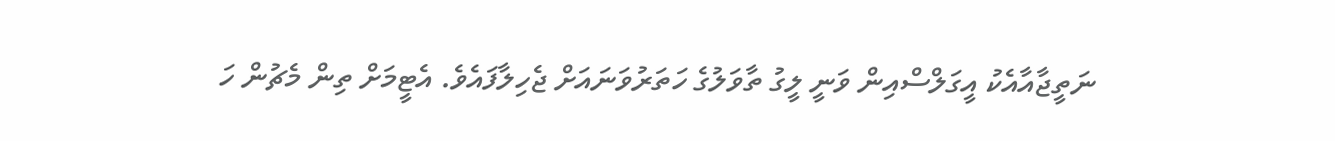ނަތީޖާއާއެކު އީގަލްސްއިން ވަނީ ލީގު ތާވަލުގެ ހަތަރުވަނައަށް ޖެހިލާފައެވެ. އެޓީމަށް ތިން މެޗުން ހަ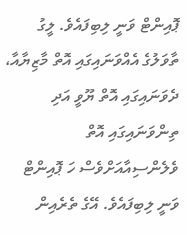ޕޮއިންޓް ވަނީ ލިބިފައެވެ. ލީގު ތާވަލުގެ އެއްވަނައިގައި އޮތް މާޒިޔާއާ، ދެވަނައިގައި އޮތް ޔޫވީ އަދި ތިންވަނައިގައި އޮތް ވެލެންސިއާއަށްވެސް ހަ ޕޮއިންޓް ވަނީ ލިބިފައެވެ. އޭގެ ތެރެއިން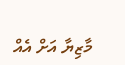މާޒިޔާ އަށް އެއް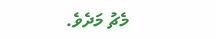މެޗު މަދެވެ.